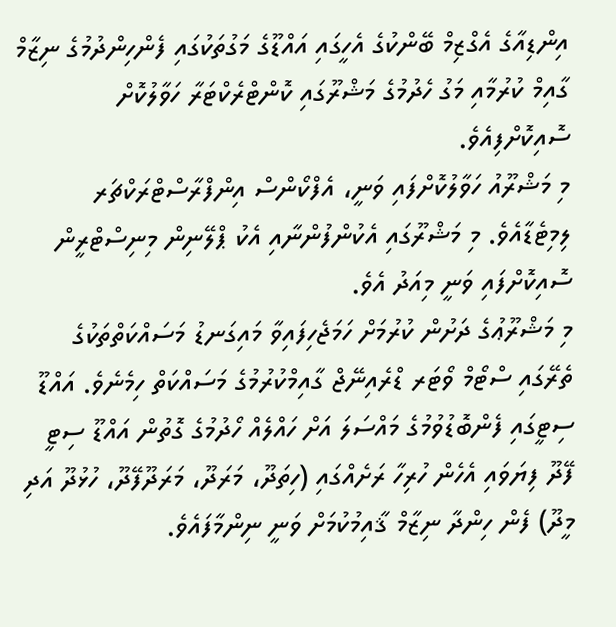އިންޑިއާގެ އެގްޒިމް ބޭންކުގެ އެހީގައި އައްޑޫގެ މަގުތަކުގައި ފެންހިންދުމުގެ ނިޒާމް ގާއިމް ކުރުމާއި މަގު ހެދުމުގެ މަޝްރޫގައި ކޮންޓްރެކްޓަރާ ހަވާލުކޮށް ސޮއިކޮށްފިއެވެ.
މި މަޝްރޫއު ހަވާލުކޮށްފައި ވަނީ، އެފްކޯންސް އިންފްރާސްޓްރަކްޗަރ ލިމިޓެޑާއެވެ. މި މަޝްރޫގައި އެކުންފުންނާއި އެކު ޕްލޭނިން މިނިސްޓްރީން ސޮއިކޮށްފައި ވަނީ މިއަދު އެވެ.
މި މަޝްރޫޢުގެ ދަށުން ކުރުމަށް ހަމަޖެހިފައިވާ މައިގަނޑު މަސައްކަތްތަކުގެ ތެރޭގައި ސްޓޯމް ވޯޓަރ ޑްރެއިނޭޖް ގާއިމްކުރުމުގެ މަސައްކަތް ހިމެނެވެ. އައްޑޫ ސިޓީގައި ފެންބޮޑުވުމުގެ މައްސަލަ އަށް ހައްލެއް ހޯދުމުގެ ގޮތުން އައްޑޫ ސިޓީ ފޭދޫ ފިޔަވައި އެހެން ހުރިހާ ރަށެއްގައި (ހިތަދޫ، މަރަދޫ، މަރަދޫފޭދޫ، ހުޅުދޫ އަދި މީދޫ) ފެން ހިންދާ ނިޒާމް ޤާއިމުކުމަށް ވަނީ ނިންމާފައެވެ.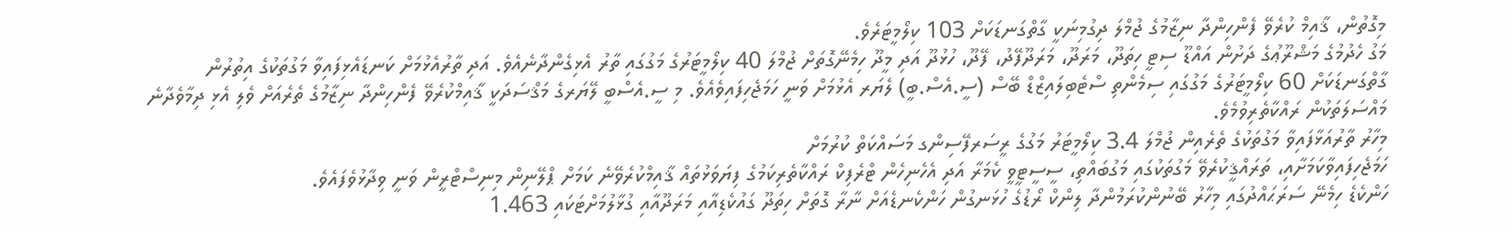މިގޮތުން، ޤާއިމް ކުރެވޭ ފެންހިންދާ ނިޒާމުގެ ޖުމްލަ ދިގުމިނަކީ ގާތްގަނޑަކަށް 103 ކިލޯމީޓަރެވެ.
މަގު ހެދުމުގެ މަޝްރޫޢުގެ ދަށުން އައްޑޫ ސިޓީ ހިތަދޫ، މަރަދޫ، މަރަދޫފޭދު، ފޭދޫ، ހުޅުދޫ އަދި މީދޫ ހިމެނޭގޮތަށް ޖުމްލަ 40 ކިލޯމީޓަރުގެ މަގުގައި ތާރު އެޅިގެންދާނެއެވެ. އަދި ތާރުއެޅުމަށް ކަނޑައެޅިފައިވާ މަގުތަކުގެ އިތުރުން ގާތްގަނޑަކަށް 60 ކިލޯމީޓަރުގެ މަގުގައި ސިމެންތި ސްޓެބިލައިޒްޑް ބޭސް (ސީ.އެސް.ބީ) ލެޔަރ އެޅުމަށް ވަނީ ހަމަޖެހިފައިވެއެވެ. މި ސީ.އެސްބީ ލޭޔަރގެ މަޤްސަދަކީ ޤާއިމްކުރެވޭ ފެންހިންދާ ނިޒާމުގެ ތެރެއަށް ވެލި އެޅި ދިމާވެދާނެ މައްސަލަތަކުން ރައްކާތެރިވުމެވެ.
މިހާރު ތާރުއަޅާފައިވާ މަގުތަކުގެ ތެރެއިން ޖުމްލަ 3.4 ކިލޯމީޓަރު މަގުގެ ރީސަރފޭސިންގ މަސައްކަތް ކުރުމަށް
ހަމަޖެހިފައިވާކަމަށާއި، ތަރައްޤީކުރެވޭ މަގުތަކުގައި މަގުބައްތި، ސީސީޓީވީ ކެމަރާ އަދި އެހެނިހެން ޓްރެފިކް ރައްކާތެރިކަމުގެ ފިޔަވަޅުތައް ޤާއިމްކުރެވޭނެ ކަމަށް ޕްލޭނިން މިނިސްޓްރީން ވަނީ ވިދާޅުވެފައެވެ.
ހަންކެޑެ ހިމެނޭ ސަރަޙައްދުގައި މިހާރު ބޭނުންކުރަމުންދާ ލިންކް ރޯޑުގެ ހުޅަނގުން ހަންކެނޑެއަށް ނާރާ ގޮތަށް ހިތަދޫ ގައުކެޑިއާއި މަރަދޫއާއި ގުޅާލުމަށްޓަކައި 1.463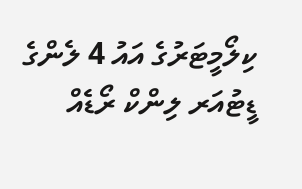ކިލޯމީޓަރުގެ އައު 4 ލެންގެ ޑީޓުއަރ ލިންކް ރޯޑެއް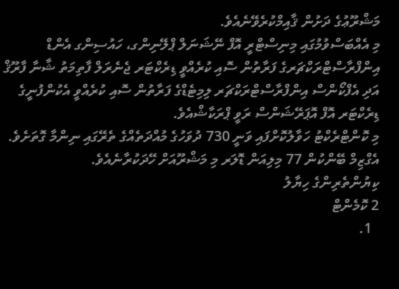މަޝްރޫޢުގެ ދަށުން ޤާއިމްކުރެވޭނެއެވެ.
މި އެއްބަސްވުމުގައި މިނިސްޓްރީ އޮފް ނޭޝަނަލް ޕްލޭނިންގ، ހައުސިންގ އެންޑް އިންފްރާސްޓްރަކްޗަރގެ ފަރާތުން ސޮއި ކުރެއްވީ ޑިރެކްޓަރ ޖެނެރަލް ފާތިމަތު ޝާނާ ފާރޫޤް އަދި އެފްކޯންސް އިންފްރާސްޓްރަކްޗަރ ލިމިޓެޑްގެ ފަރާތުން ސޮއި ކުރެއްވީ އެކުންފުނީގެ ޑިރެކްޓަރ އޮފް އޮޕަރޭޝަންސް ރަވީ ޕްރަކާޝްއެވެ.
މި ކޮންޓްރެކްޓު ހަވާލުކޮށްފައި ވަނީ 730 ދުވަހުގެ މުއްދަތެއްގެ ތެރޭގައި ނިންމާ ގޮތަށެވެ. އެގްޒިމް ބޭންކުން 77 މިލިއަން ޑޮލަރ މި މަޝްރޫއަށް ހޭދަކުރާނެއެވެ.
ކިޔުންތެރިންގެ ހިޔާލު
2 ކޮމެންޓް
  1.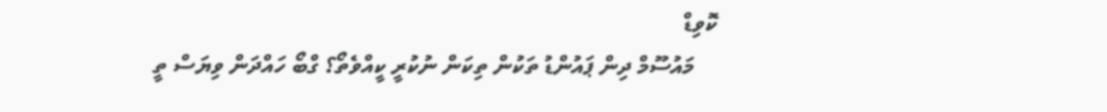ކޮވިޑް
    މައުސޫމް ދިން ޕައުންޑު ތަކުން ތިކަން ނުކުރީ ކީއްވެތޯ؟ ގްބޯ ހައްދަން ވިޔަސް ތީ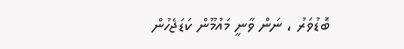ބޮޑުވަރު ، ނަން ވާނީ މައުމޫން ކަޑަޖެހުން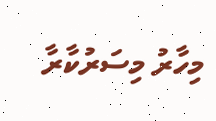މިހާރު މިސަރުކާރާ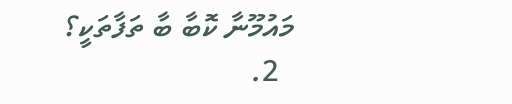މައުމޫނާ ކޮބާ ބާ ތަފާތަކީ؟
  2.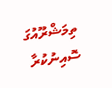ތިމަޝްރޫއުގަ ސޮއިނުކުރާ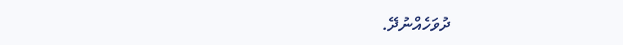ދުވަހެއްނުދޭ.